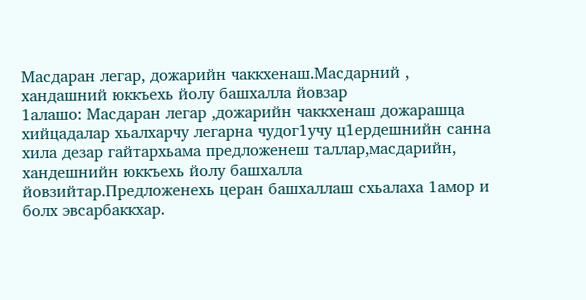Масдаран легар, дожарийн чаккхенаш.Масдарний , хандашний юккъехь йолу башхалла йовзар
1алашо: Масдаран легар ,дожарийн чаккхенаш дожарашца хийцадалар хьалхарчу легарна чудог1учу ц1ердешнийн санна хила дезар гайтархьама предложенеш таллар,масдарийн, хандешнийн юккъехь йолу башхалла йовзийтар.Предложенехь церан башхаллаш схьалаха 1амор и болх эвсарбаккхар.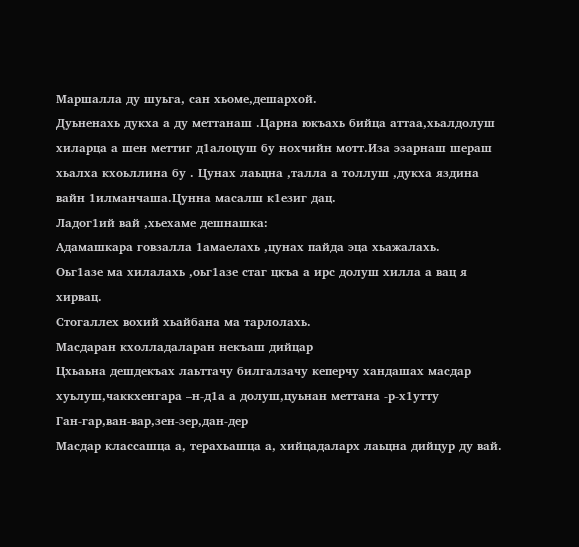Маршалла ду шуьга, сан хьоме,дешархой.
Дуьненахь дукха а ду меттанаш .Царна юкъахь бийца аттаа,хьалдолуш хиларца а шен меттиг д1алоцуш бу нохчийн мотт.Иза эзарнаш шераш хьалха кхоьллина бу . Цунах лаьцна ,талла а толлуш ,дукха яздина вайн 1илманчаша.Цунна масалш к1езиг дац.
Ладог1ий вай ,хьехаме дешнашка:
Адамашкара говзалла 1амаелахь ,цунах пайда эца хьажалахь.
Оьг1азе ма хилалахь ,оьг1азе стаг цкъа а ирс долуш хилла а вац я хирвац.
Стогаллех вохий хьайбана ма тарлолахь.
Масдаран кхолладаларан некъаш дийцар
Цхьаьна дешдекъах лаьттачу билгалзачу кеперчу хандашах масдар хуьлуш,чаккхенгара –н-д1а а долуш,цуьнан меттана -р-х1утту
Ган-гар,ван-вар,зен-зер,дан-дер
Масдар классашца а, терахьашца а, хийцадаларх лаьцна дийцур ду вай.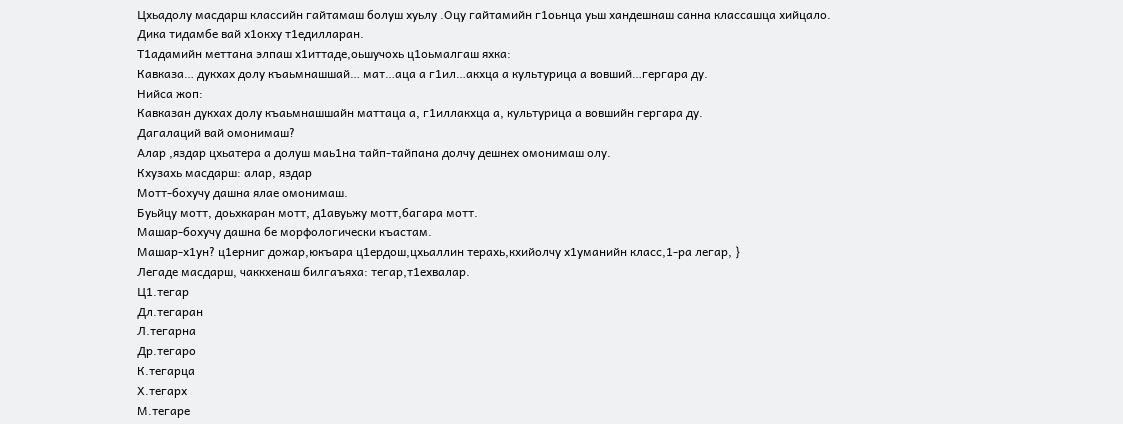Цхьадолу масдарш классийн гайтамаш болуш хуьлу .Оцу гайтамийн г1оьнца уьш хандешнаш санна классашца хийцало.
Дика тидамбе вай х1окху т1едилларан.
Т1адамийн меттана элпаш х1иттаде,оьшучохь ц1оьмалгаш яхка:
Кавказа… дукхах долу къаьмнашшай… мат…аца а г1ил…акхца а культурица а вовший…гергара ду.
Нийса жоп:
Кавказан дукхах долу къаьмнашшайн маттаца а, г1иллакхца а, культурица а вовшийн гергара ду.
Дагалаций вай омонимаш?
Алар ,яздар цхьатера а долуш маь1на тайп-тайпана долчу дешнех омонимаш олу.
Кхузахь масдарш: алар, яздар
Мотт-бохучу дашна ялае омонимаш.
Буьйцу мотт, доьхкаран мотт, д1авуьжу мотт,багара мотт.
Машар-бохучу дашна бе морфологически къастам.
Машар-х1ун? ц1ерниг дожар,юкъара ц1ердош,цхьаллин терахь,кхийолчу х1уманийн класс,1-ра легар, }
Легаде масдарш, чаккхенаш билгаъяха: тегар,т1ехвалар.
Ц1.тегар
Дл.тегаран
Л.тегарна
Др.тегаро
К.тегарца
Х.тегарх
М.тегаре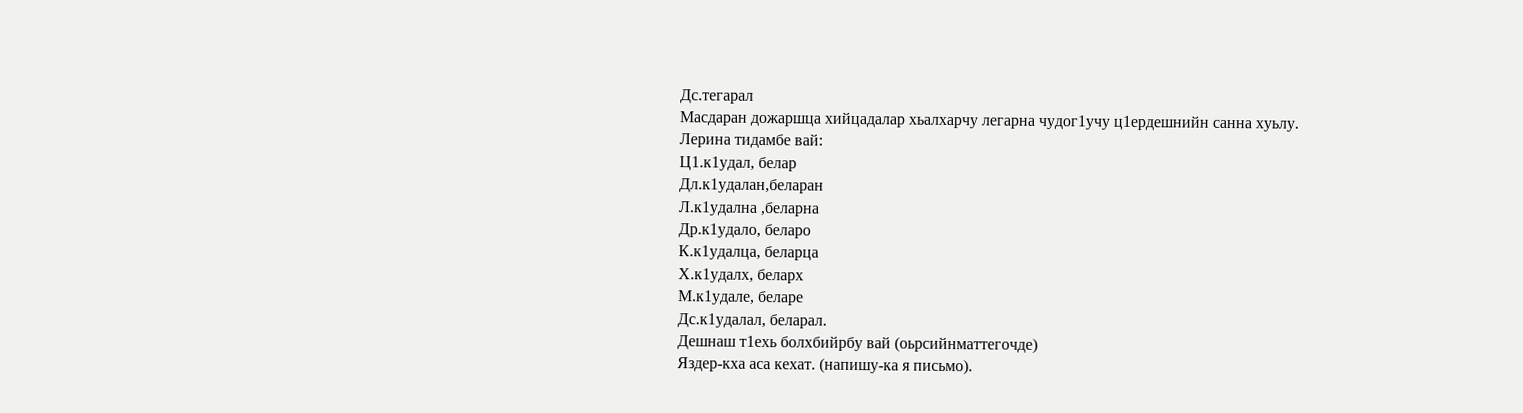Дс.тегарал
Масдаран дожаршца хийцадалар хьалхарчу легарна чудог1учу ц1ердешнийн санна хуьлу.
Лерина тидамбе вай:
Ц1.к1удал, белар
Дл.к1удалан,беларан
Л.к1удална ,беларна
Др.к1удало, беларо
К.к1удалца, беларца
Х.к1удалх, беларх
М.к1удале, беларе
Дс.к1удалал, беларал.
Дешнаш т1ехь болхбийрбу вай (оьрсийнматтегочде)
Яздер-кха аса кехат. (напишу-ка я письмо).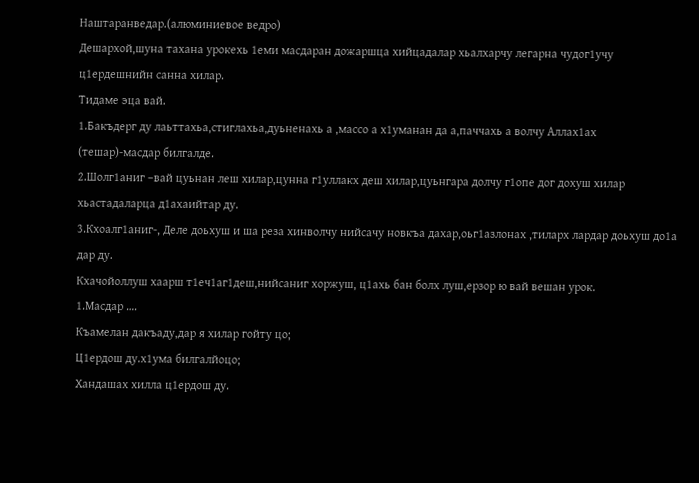Наштаранведар.(алюминиевое ведро)
Дешархой,шуна тахана урокехь 1еми масдаран дожаршца хийцадалар хьалхарчу легарна чудог1учу ц1ердешнийн санна хилар.
Тидаме эца вай.
1.Бакъдерг ду лаьттахьа,стиглахьа,дуьненахь а ,массо а х1уманан да а,паччахь а волчу Аллах1ах (тешар)-масдар билгалде.
2.Шолг1аниг –вай цуьнан леш хилар,цунна г1уллакх деш хилар,цуьнгара долчу г1опе дог дохуш хилар хьастадаларца д1ахаийтар ду.
3.Кхоалг1аниг-, Деле доьхуш и ша реза хинволчу нийсачу новкъа дахар,оьг1азлонах ,тиларх лардар доьхуш до1а дар ду.
Кхачойоллуш хаарш т1еч1аг1деш,нийсаниг хоржуш, ц1ахь бан болх луш,ерзор ю вай вешан урок.
1.Масдар ….
Къамелан дакъаду,дар я хилар гойту цо;
Ц1ердош ду.х1ума билгалйоцо;
Хандашах хилла ц1ердош ду.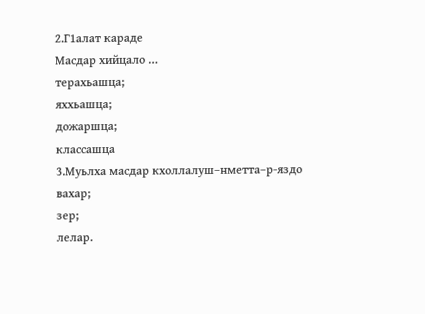2.Г1алат караде
Масдар хийцало …
терахьашца;
яххьашца;
дожаршца;
классашца
3.Муьлха масдар кхоллалуш–нметта–р-яздо
вахар;
зер;
лелар.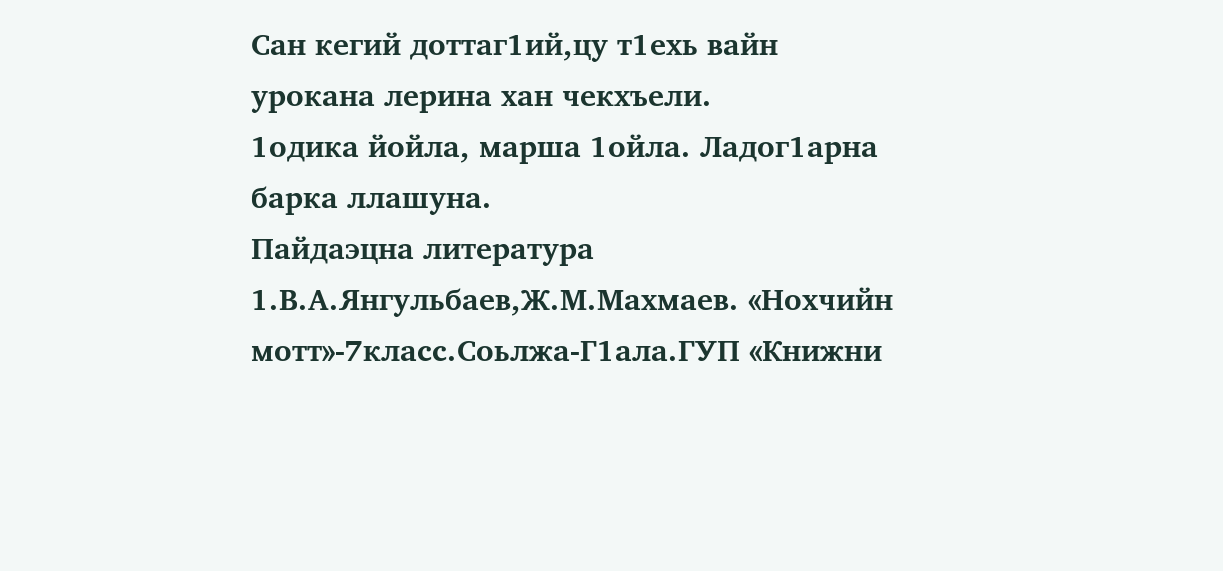Сан кегий доттаг1ий,цу т1ехь вайн урокана лерина хан чекхъели.
1одика йойла, марша 1ойла. Ладог1арна барка ллашуна.
Пайдаэцна литература
1.В.А.Янгульбаев,Ж.М.Махмаев. «Нохчийн мотт»-7класс.Соьлжа-Г1ала.ГУП «Книжни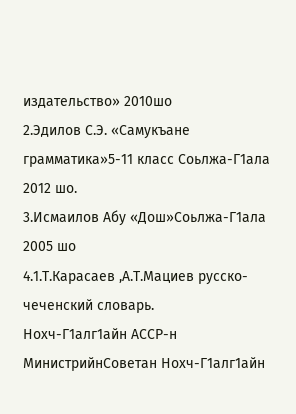издательство» 2010шо
2.Эдилов С.Э. «Самукъане грамматика»5-11 класс Соьлжа-Г1ала 2012 шо.
3.Исмаилов Абу «Дош»Соьлжа-Г1ала 2005 шо
4.1.Т.Карасаев ,А.Т.Мациев русско-чеченский словарь.
Нохч-Г1алг1айн АССР-н МинистрийнСоветан Нохч-Г1алг1айн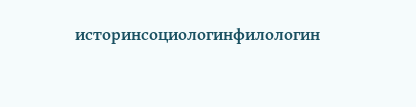историнсоциологинфилологин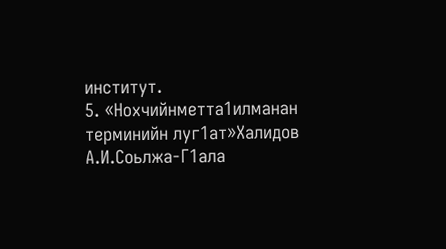институт.
5. «Нохчийнметта1илманан терминийн луг1ат»Халидов А.И.Соьлжа-Г1ала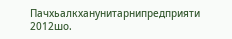Пачхьалкханунитарнипредприяти 2012шо.